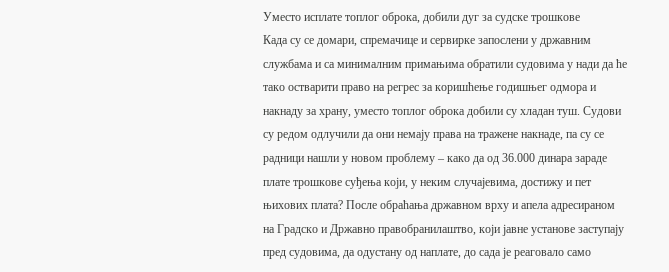Уместо исплате топлог оброка, добили дуг за судске трошкове
Када су се домари, спремачице и сервирке запослени у државним службама и са минималним примањима обратили судовима у нади да ће тако остварити право на регрес за коришћење годишњег одмора и накнаду за храну, уместо топлог оброка добили су хладан туш. Судови су редом одлучили да они немају права на тражене накнаде, па су се радници нашли у новом проблему – како да од 36.000 динара зараде плате трошкове суђења који, у неким случајевима, достижу и пет њихових плата? После обраћања државном врху и апела адресираном на Градско и Државно правобранилаштво, који јавне установе заступају пред судовима, да одустану од наплате, до сада је реаговало само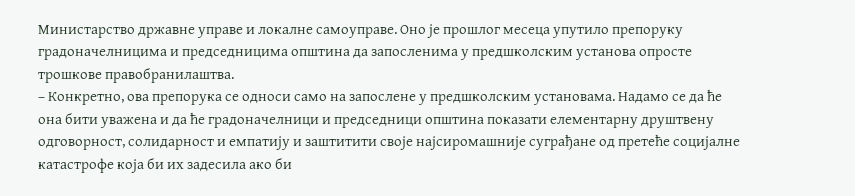Министарство државне управе и локалне самоуправе. Оно је прошлог месеца упутило препоруку градоначелницима и председницима општина да запосленима у предшколским установа опросте трошкове правобранилаштва.
– Конкретно, ова препорука се односи само на запослене у предшколским установама. Надамо се да ће она бити уважена и да ће градоначелници и председници општина показати елементарну друштвену одговорност, солидарност и емпатију и заштитити своје најсиромашније суграђане од претеће социјалне катастрофе која би их задесила ако би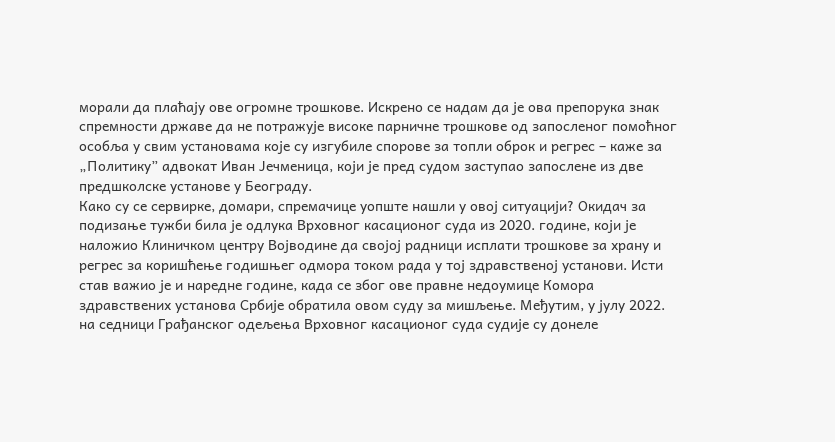морали да плаћају ове огромне трошкове. Искрено се надам да је ова препорука знак спремности државе да не потражује високе парничне трошкове од запосленог помоћног особља у свим установама које су изгубиле спорове за топли оброк и регрес – каже за „Политику” адвокат Иван Јечменица, који је пред судом заступао запослене из две предшколске установе у Београду.
Како су се сервирке, домари, спремачице уопште нашли у овој ситуацији? Окидач за подизање тужби била је одлука Врховног касационог суда из 2020. године, који је наложио Клиничком центру Војводине да својој радници исплати трошкове за храну и регрес за коришћење годишњег одмора током рада у тој здравственој установи. Исти став важио је и наредне године, када се због ове правне недоумице Комора здравствених установа Србије обратила овом суду за мишљење. Међутим, у јулу 2022. на седници Грађанског одељења Врховног касационог суда судије су донеле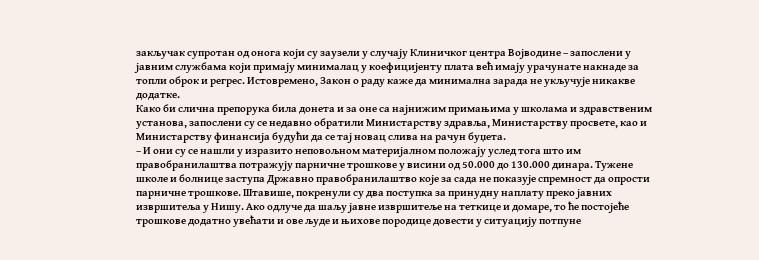закључак супротан од онога који су заузели у случају Клиничког центра Војводине – запослени у јавним службама који примају минималац у коефицијенту плата већ имају урачунате накнаде за топли оброк и регрес. Истовремено, Закон о раду каже да минимална зарада не укључује никакве додатке.
Како би слична препорука била донета и за оне са најнижим примањима у школама и здравственим установа, запослени су се недавно обратили Министарству здравља, Министарству просвете, као и Министарству финансија будући да се тај новац слива на рачун буџета.
– И они су се нашли у изразито неповољном материјалном положају услед тога што им правобранилаштва потражују парничне трошкове у висини од 50.000 до 130.000 динара. Тужене школе и болнице заступа Државно правобранилаштво које за сада не показује спремност да опрости парничне трошкове. Штавише, покренули су два поступка за принудну наплату преко јавних извршитеља у Нишу. Ако одлуче да шаљу јавне извршитеље на теткице и домаре, то ће постојеће трошкове додатно увећати и ове људе и њихове породице довести у ситуацију потпуне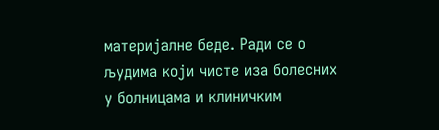материјалне беде. Ради се о људима који чисте иза болесних у болницама и клиничким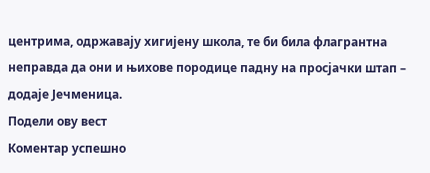центрима, одржавају хигијену школа, те би била флагрантна неправда да они и њихове породице падну на просјачки штап – додаје Јечменица.
Подели ову вест
Комeнтар успeшно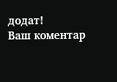додат!
Ваш комeнтар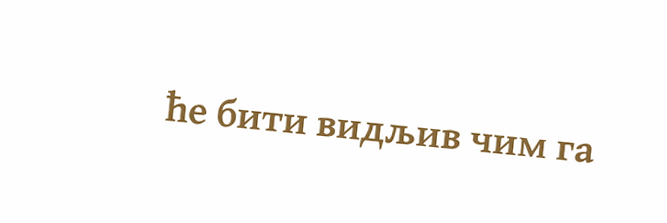ћe бити видљив чим га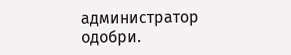администратор одобри.